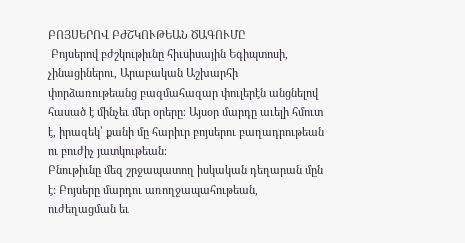ԲՈՅՍԵՐՈՎ ԲԺՇԿՈՒԹԵԱՆ ԾԱԳՈՒՄԸ
 Բոյսերով բժշկութիւնը հիւսիսային Եգիպտոսի, չինացիներու, Արաբական Աշխարհի փորձառութեանց բազմահազար փուլերէն անցնելով հասած է մինչեւ մեր օրերը։ Այսօր մարդը աւելի հմուտ է, իրազեկ՝ քանի մը հարիւր բոյսերու բաղադրութեան ու բուժիչ յատկութեան:
Բնութիւնը մեզ շրջապատող իսկական դեղարան մըն է: Բոյսերը մարդու առողջապահութեան, ուժեղացման եւ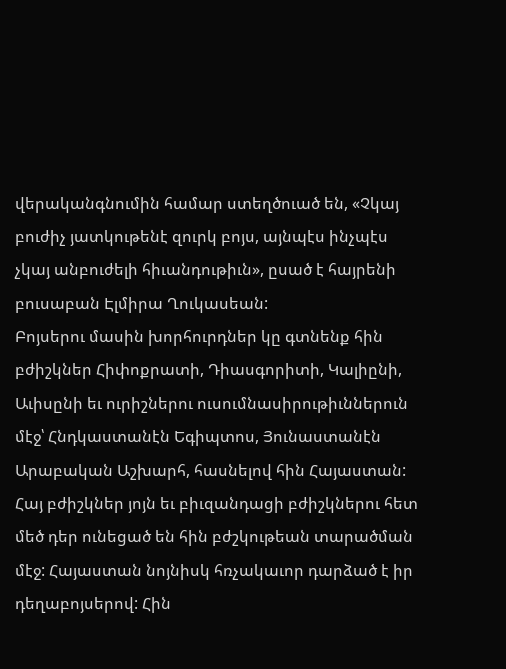վերականգնումին համար ստեղծուած են, «Չկայ բուժիչ յատկութենէ զուրկ բոյս, այնպէս ինչպէս չկայ անբուժելի հիւանդութիւն», ըսած է հայրենի բուսաբան Էլմիրա Ղուկասեան:
Բոյսերու մասին խորհուրդներ կը գտնենք հին բժիշկներ Հիփոքրատի, Դիասգորիտի, Կալիընի, Աւիսընի եւ ուրիշներու ուսումնասիրութիւններուն մէջ՝ Հնդկաստանէն Եգիպտոս, Յունաստանէն Արաբական Աշխարհ, հասնելով հին Հայաստան:
Հայ բժիշկներ յոյն եւ բիւզանդացի բժիշկներու հետ մեծ դեր ունեցած են հին բժշկութեան տարածման մէջ: Հայաստան նոյնիսկ հռչակաւոր դարձած է իր դեղաբոյսերով: Հին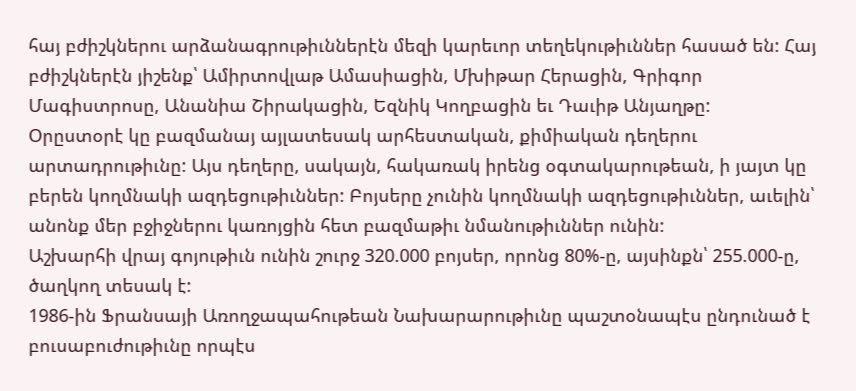հայ բժիշկներու արձանագրութիւններէն մեզի կարեւոր տեղեկութիւններ հասած են: Հայ բժիշկներէն յիշենք՝ Ամիրտովլաթ Ամասիացին, Մխիթար Հերացին, Գրիգոր Մագիստրոսը, Անանիա Շիրակացին, Եզնիկ Կողբացին եւ Դաւիթ Անյաղթը:
Օրըստօրէ կը բազմանայ այլատեսակ արհեստական, քիմիական դեղերու արտադրութիւնը: Այս դեղերը, սակայն, հակառակ իրենց օգտակարութեան, ի յայտ կը բերեն կողմնակի ազդեցութիւններ: Բոյսերը չունին կողմնակի ազդեցութիւններ, աւելին՝ անոնք մեր բջիջներու կառոյցին հետ բազմաթիւ նմանութիւններ ունին:
Աշխարհի վրայ գոյութիւն ունին շուրջ 320.000 բոյսեր, որոնց 80%-ը, այսինքն՝ 255.000-ը, ծաղկող տեսակ է:
1986-ին Ֆրանսայի Առողջապահութեան Նախարարութիւնը պաշտօնապէս ընդունած է բուսաբուժութիւնը որպէս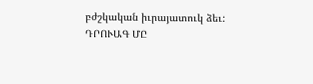բժշկական իւրայատուկ ձեւ:
ԴՐՈՒԱԳ ՄԸ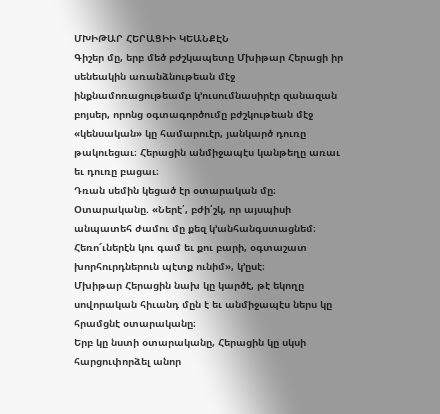ՄԽԻԹԱՐ ՀԵՐԱՑԻԻ ԿԵԱՆՔԷՆ
Գիշեր մը, երբ մեծ բժշկապետը Մխիթար Հերացի իր սենեակին առանձնութեան մէջ ինքնամոռացութեամբ կ’ուսումնասիրէր զանազան բոյսեր, որոնց օգտագործումը բժշկութեան մէջ «կենսական» կը համարուէր, յանկարծ դուռը թակուեցաւ։ Հերացին անմիջապէս կանթեղը առաւ եւ դուռը բացաւ։
Դռան սեմին կեցած էր օտարական մը։
Օտարականը. «Ներէ՛, բժի՛շկ, որ այսպիսի անպատեհ ժամու մը քեզ կ’անհանգստացնեմ։ Հեռո՜ւներէն կու գամ եւ քու բարի, օգտաշատ խորհուրդներուն պէտք ունիմ», կ’ըսէ։
Մխիթար Հերացին նախ կը կարծէ, թէ եկողը սովորական հիւանդ մըն է եւ անմիջապէս ներս կը հրամցնէ օտարականը։
Երբ կը նստի օտարականը, Հերացին կը սկսի հարցուփորձել անոր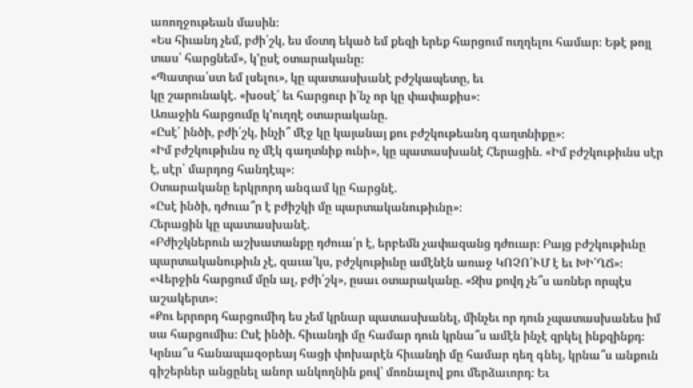առողջութեան մասին։
«Ես հիւանդ չեմ, բժի՛շկ, ես մօտդ եկած եմ քեզի երեք հարցում ուղղելու համար։ Եթէ թոյլ տաս՝ հարցնեմ», կ’ըսէ օտարականը։
«Պատրա՛ստ եմ լսելու», կը պատասխանէ բժշկապետը, եւ
կը շարունակէ. «խօսէ՛ եւ հարցուր ի՛նչ որ կը փափաքիս»։
Առաջին հարցումը կ’ուղղէ օտարականը.
«Ըսէ՛ ինծի, բժի՛շկ, ինչի՞ մէջ կը կայանայ քու բժշկութեանդ գաղտնիքը»։
«Իմ բժշկութիւնս ոչ մէկ գաղտնիք ունի», կը պատասխանէ Հերացին. «Իմ բժշկութիւնս սէր է, սէր՝ մարդոց հանդէպ»։
Օտարականը երկրորդ անգամ կը հարցնէ.
«Ըսէ ինծի, դժուա՞ր է բժիշկի մը պարտականութիւնը»։
Հերացին կը պատասխանէ.
«Բժիշկներուն աշխատանքը դժուա՛ր է, երբեմն չափազանց դժուար։ Բայց բժշկութիւնը պարտականութիւն չէ, զաւա՛կս, բժշկութիւնը ամէնէն առաջ ԿՈՉՈ՛ՒՄ է եւ ԽԻ՛ՂՃ»։
«Վերջին հարցում մըն ալ, բժի՛շկ», ըսաւ օտարականը. «Զիս քովդ չե՞ս առներ որպէս աշակերտ»։
«Քու երրորդ հարցումիդ ես չեմ կրնար պատասխանել, մինչեւ որ դուն չպատասխանես իմ սա հարցումիս։ Ըսէ ինծի. հիւանդի մը համար դուն կրնա՞ս ամէն ինչէ զրկել ինքզինքդ։ Կրնա՞ս հանապազօրեայ հացի փոխարէն հիւանդի մը համար դեղ գնել, կրնա՞ս անքուն գիշերներ անցընել անոր անկողնին քով՝ մոռնալով քու մերձաւորդ։ Եւ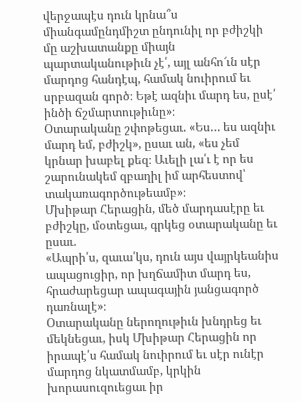վերջապէս դուն կրնա՞ս միանգամընդմիշտ ընդունիլ որ բժիշկի մը աշխատանքը միայն պարտականութիւն չէ՛, այլ անհո՜ւն սէր մարդոց հանդէպ, համակ նուիրում եւ սրբազան գործ։ Եթէ ազնիւ մարդ ես, ըսէ՛ ինծի ճշմարտութիւնը»։
Օտարականը շփոթեցաւ. «Ես… ես ազնիւ մարդ եմ, բժիշկ», ըսաւ ան, «ես չեմ կրնար խաբել քեզ։ Աւելի լա՛ւ է որ ես շարունակեմ զբաղիլ իմ արհեստով՝ տակառագործութեամբ»։
Մխիթար Հերացին, մեծ մարդասէրը եւ բժիշկը, մօտեցաւ, գրկեց օտարականը եւ ըսաւ.
«Ապրի՛ս, զաւա՛կս, դուն այս վայրկեանիս ապացուցիր, որ խղճամիտ մարդ ես, հրաժարեցար ապագային յանցագործ դառնալէ»։
Օտարականը ներողութիւն խնդրեց եւ մեկնեցաւ, իսկ Մխիթար Հերացին որ իրապէ՛ս համակ նուիրում եւ սէր ունէր մարդոց նկատմամբ, կրկին խորասուզուեցաւ իր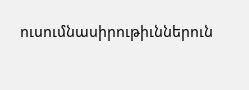ուսումնասիրութիւններուն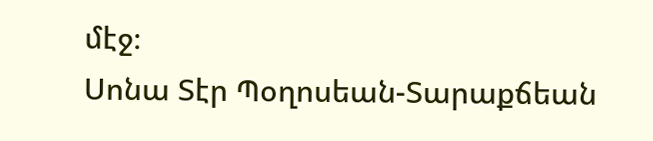մէջ։
Սոնա Տէր Պօղոսեան-Տարաքճեան